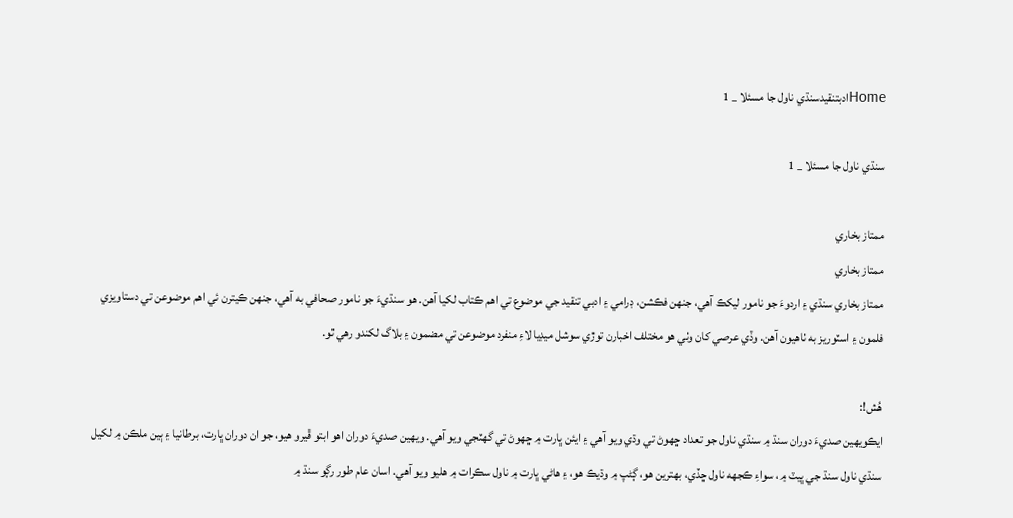Homeادبتنقيدسنڌي ناول جا مسئلا _ 1

سنڌي ناول جا مسئلا _ 1

ممتاز بخاري
ممتاز بخاري
ممتاز بخاري سنڌي ۽ اردوءَ جو نامور ليکڪ آهي، جنھن فڪشن، ڊرامي ۽ ادبي تنقيد جي موضوع تي اهم ڪتاب لکيا آهن. هو سنڌيءَ جو نامور صحافي به آهي، جنھن ڪيترن ئي اهم موضوعن تي دستاويزي فلمون ۽ اسٽوريز به ٺاهيون آهن. وڏي عرصي کان وٺي هو مختلف اخبارن توڙي سوشل ميڊيا لاءِ منفرد موضوعن تي مضمون ۽ بلاگ لکندو رهي ٿو.

هُش!:
ايڪويھين صديءَ دوران سنڌ ۾ سنڌي ناول جو تعداد ڇھوڻ تي وڌي ويو آهي ۽ ايئن ڀارت ۾ ڇھوڻ تي گهٽجي ويو آهي. ويھين صديءَ دوران اهو ابتو ڦيرو هيو، جو ان دوران ڀارت، برطانيا ۽ ٻين ملڪن ۾ لکيل سنڌي ناول سنڌ جي ڀيٽ ۾، سواءِ ڪجهه ناول ڇڏي، بھترين هو، ڳڻپ ۾ وڌيڪ هو، ۽ هاڻي ڀارت ۾ ناول سڪرات ۾ هليو ويو آهي. اسان عام طور رڳو سنڌ ۾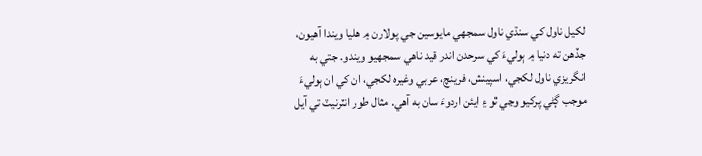لکيل ناول کي سنڌي ناول سمجهي مايوسين جي پولارن ۾ هليا ويندا آهيون، جڏهن ته دنيا ۾ ٻوليءَ کي سرحدن اندر قيد ناهي سمجهيو ويندو. جتي به انگريزي ناول لکجي، اسپينش، فرينچ، عربي وغيره لکجي، ان کي ان ٻوليءَ موجب ڳڻي پرکيو وڃي ٿو ۽ ايئن اردوءَ سان به آهي. مثال طور انٽرنيٽ تي آيل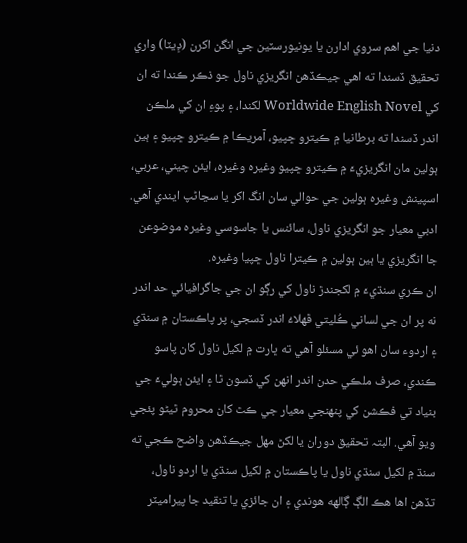دنيا جي اهم سروي ادارن يا يونيورسٽين جي انگن اکرن (ڊِيٽا) واري تحقيق ڏسندا ته اهي جيڪڏهن انگريزي ناول جو ذڪر ڪندا ته ان کي Worldwide English Novel لکندا، ۽ پوءِ ان کي ملڪن اندر ڏسندا ته برطانيا ۾ ڪيترو ڇپيو، آمريڪا ۾ ڪيترو ڇپيو ۽ ٻين ٻولين مان انگريزيءَ ۾ ڪيترو ڇپيو وغيره وغيره، ايئن چيني، عربي، اسپينش وغيره ٻولين جي حوالي سان انگ اکر يا سڃاڻپ ايندي آهي. ادبي معيار جو انگريزي ناول، سائنس يا جاسوسي وغيره موضوعن جا انگريزي يا ٻين ٻولين ۾ ڪيترا ناول ڇپيا وغيره.
ان ڪري سنڌيءَ ۾ لکجندڙ ناول کي رڳو ان جي جاگرافيائي حد اندر نه پر ان جي لساني ڪُليتي ڦھلاءُ اندر ڏسجي، پر پاڪستان ۾ سنڌي ۽ اردوء سان اهو ئي مسئلو آهي ته ڀارت ۾ لکيل ناول کان پاسو ڪندي، صرف ملڪي حدن اندر انهن کي ڏسون ٿا ۽ ايئن ٻوليءَ جي بنياد تي فڪشن کي پنھنجي معيار جي ڪٿ کان محروم ٿيڻو پئجي ويو آهي. البتہ تحقيق دوران يا لکڻ مھل جيڪڏهن واضح ڪجي ته سنڌ ۾ لکيل سنڌي ناول يا پاڪستان ۾ لکيل سنڌي يا اردو ناول، تڏهن اها هڪ الڳ ڳالهه هوندي ۽ ان جائزي يا تنقيد جا پيراميٽر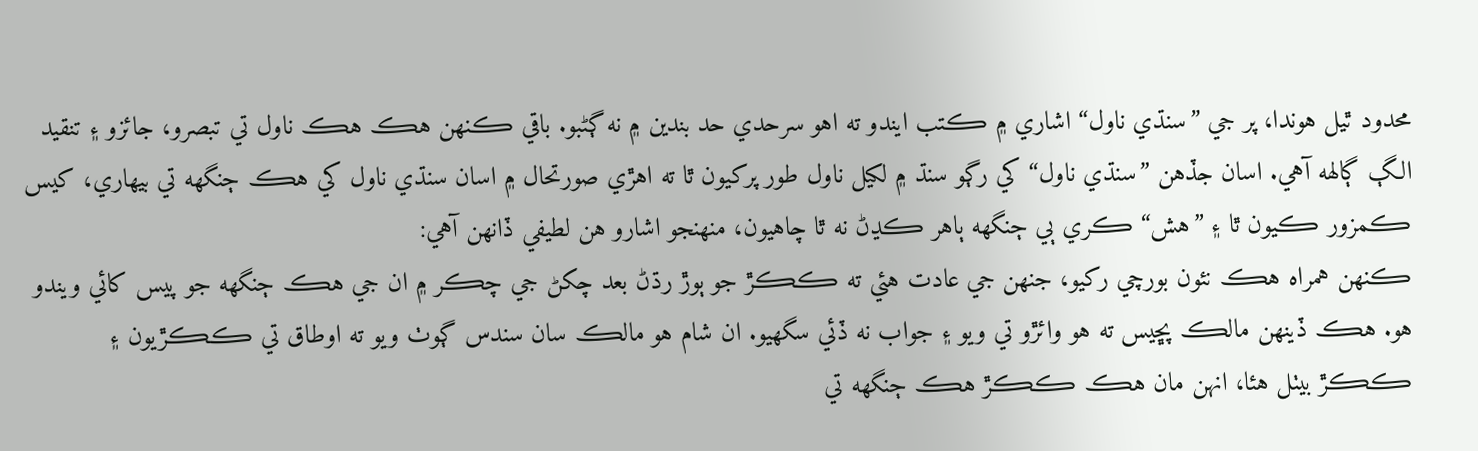محدود ٿيل هوندا، پر جي ”سنڌي ناول“ اشاري ۾ ڪتب ايندو ته اهو سرحدي حد بندين ۾ نه ڳڻبو. باقي ڪنھن هڪ هڪ ناول تي تبصرو، جائزو ۽ تنقيد الڳ ڳالهه آهي. اسان جڏهن ”سنڌي ناول“ کي رڳو سنڌ ۾ لکيل ناول طور پرکيون ٿا ته اهڙي صورتحال ۾ اسان سنڌي ناول کي هڪ ڄنگهه تي بيھاري، کيس ڪمزور ڪيون ٿا ۽ ”هش“ ڪري ٻي ڄنگهه ٻاهر ڪڍڻ نه ٿا چاهيون، منھنجو اشارو هن لطيفي ڏانھن آهي:
ڪنھن همراه هڪ نئون بورچي رکيو، جنھن جي عادت هئي ته ڪڪڙ جو ٻوڙ رڌڻ بعد چکڻ جي چڪر ۾ ان جي هڪ ڄنگهه جو پيس کائي ويندو هو. هڪ ڏينھن مالڪ پڇيس ته هو وائڙو تي ويو ۽ جواب نه ڏئي سگهيو. ان شام هو مالڪ سان سندس ڳوٺ ويو ته اوطاق تي ڪڪڙيون ۽ ڪڪڙ بيٺل هئا، انهن مان هڪ ڪڪڙ هڪ ڄنگهه تي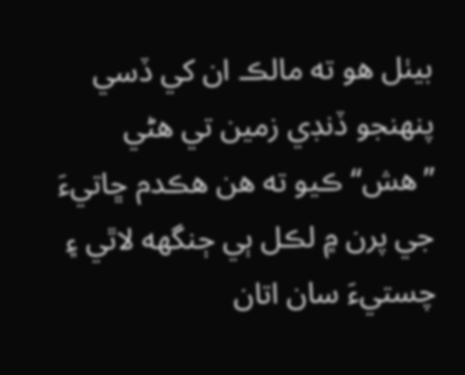بيٺل هو ته مالڪ ان کي ڏسي پنھنجو ڏنڊي زمين تي هڻي ”هش“ ڪيو ته هن هڪدم ڇاتيءَ جي پرن ۾ لڪل ٻي ڄنگهه لاٿي ۽ چستيءَ سان اتان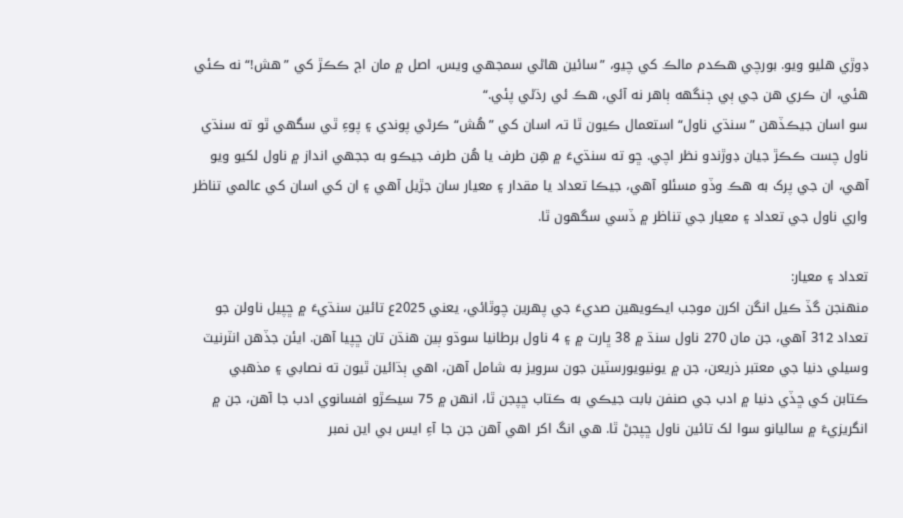ڊوڙي هليو ويو. بورچي هڪدم مالڪ کي چيو، ”سائين هاڻي سمجهي ويس، اصل ۾ مان اڄ ڪڪڙ کي ”هش!“ نه ڪئي هئي، ان ڪري هن جي ٻي ڄنگهه ٻاهر نه آئي، هڪ ئي رڌڻي پئي.“
سو اسان جيڪڏهن ”سنڌي ناول“ استعمال ڪيون ٿا تہ اسان کي ”هُش“ ڪرڻي پوندي ۽ پوءِ ٿي سگهي ٿو ته سنڌي ناول چست ڪڪڙ جيان ڊوڙندو نظر اچي. ڇو ته سنڌيءَ ۾ هِن طرف يا هُن طرف جيڪو به ججهي انداز ۾ ناول لکيو ويو آهي، ان جي پرک به هڪ وڏو مسئلو آهي، جيڪا تعداد يا مقدار ۽ معيار سان جڙيل آهي ۽ ان کي اسان کي عالمي تناظر واري ناول جي تعداد ۽ معيار جي تناظر ۾ ڏسي سگهون ٿا.

تعداد ۽ معيار:
منھنجن گڏ ڪيل انگن اکرن موجب ايڪويھين صديءَ جي پھرين چوٿائي، يعني 2025ع تائين سنڌيءَ ۾ ڇپيل ناولن جو تعداد 312 آهي، جن مان 270 ناول سنڌ ۾ 38 ڀارت ۾ ۽ 4 ناول برطانيا سوڌو ٻين هنڌن تان ڇپيا آهن. ايئن جڏهن انٽرنيٽ وسيلي دنيا جي معتبر ذريعن، جن ۾ يونيويورسٽين جون سرويز به شامل آهن، اهي ٻڌائين ٿيون ته نصابي ۽ مذهبي ڪتابن کي ڇڏي دنيا ۾ ادب جي صنفن بابت جيڪي به ڪتاب ڇپجن ٿا، انهن ۾ 75 سيڪڙو افسانوي ادب جا آهن، جن ۾ انگريزيءَ ۾ ساليانو سوا لک تائين ناول ڇپجڻ ٿا. هي انگ اکر اهي آهن جن جا آءِ ايس بي اين نمبر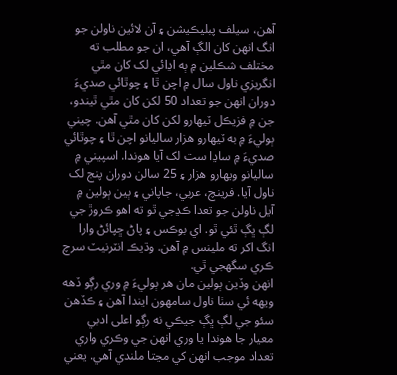آهن، سيلف پبليڪيشن ۽ آن لائين ناولن جو انگ انھن کان الڳ آهي، ان جو مطلب ته مختلف شڪلين ۾ ٻه اڍائي لک کان مٿي انگريزي ناول سال ۾ اچن ٿا ۽ چوٿائي صديءَ دوران انهن جو تعداد 50 لکن کان مٿي ٿيندو، جن ۾ فزيڪل ٽيھارو لکن کان مٿي آهن. چيني ٻوليءَ ۾ به ٽيھارو هزار ساليانو اچن ٿا ۽ چوٿائي صديءَ ۾ ساڍا ست لک آيا هوندا. اسپيني ۾ ساليانو ويھارو هزار ۽ 25 سالن دوران پنج لک ناول آيا. فرينچ، عربي، جاپاني ۽ ٻين ٻولين ۾ آيل ناولن جو تعدا ڪڍجي ٿو ته اهو ڪروڙ جي لڳ ڀڳ ٿئي ٿو. اي بوڪس ۽ پاڻ ڇپائڻ وارا انگ اکر ته ملينس ۾ آهن. وڌيڪ انٽرنيٽ سرچ ڪري سگهجي ٿي.
انهن وڏين ٻولين مان هر ٻوليءَ ۾ وري رڳو ڏهه ويھه ئي سٺا ناول سامهون ايندا آهن ۽ ڪڏهن سئو جي لڳ ڀڳ جيڪي نه رڳو اعلى ادبي معيار جا هوندا يا وري انهن جي وڪري واري تعداد موجب انهن کي مڃتا ملندي آهي. يعني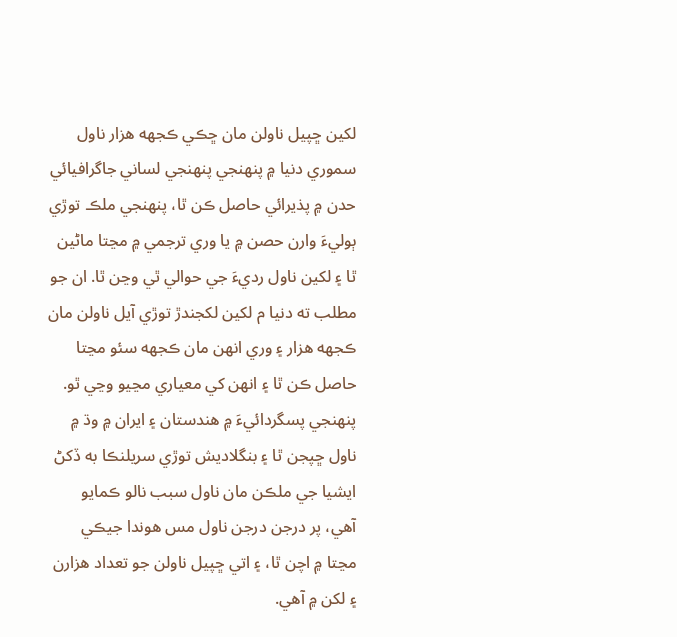لکين ڇپيل ناولن مان ڇڪي ڪجهه هزار ناول سموري دنيا ۾ پنھنجي پنھنجي لساني جاگرافيائي حدن ۾ پذيرائي حاصل ڪن ٿا، پنھنجي ملڪ توڙي ٻوليءَ وارن حصن ۾ يا وري ترجمي ۾ مڃتا ماڻين ٿا ۽ لکين ناول رديءَ جي حوالي ٿي وڃن ٿا. ان جو مطلب ته دنيا م لکين لکجندڙ توڙي آيل ناولن مان ڪجهه هزار ۽ وري انهن مان ڪجهه سئو مڃتا حاصل ڪن ٿا ۽ انهن کي معياري مڃيو وڃي ٿو. پنھنجي پسگردائيءَ ۾ هندستان ۽ ايران ۾ وڌ ۾ ناول ڇپجن ٿا ۽ بنگلاديش توڙي سريلنڪا به ڏکڻ ايشيا جي ملڪن مان ناول سبب نالو ڪمايو آهي، پر درجن درجن ناول مس هوندا جيڪي مڃتا ۾ اچن ٿا، ۽ اتي ڇپيل ناولن جو تعداد هزارن ۽ لکن ۾ آهي.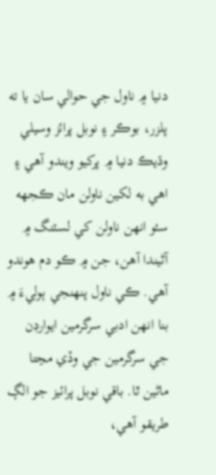دنيا ۾ ناول جي حوالي سان يا ته پلزر، بوڪر ۽ نوبل پرائز وسيلي وڌيڪ دنيا ۾ پرکيو ويندو آهي ۽ اهي به لکين ناولن مان ڪجهه سئو انهن ناولن کي لسٽنگ ۾ آڻيندا آهن، جن ۾ ڪو دم هوندو آهي. ڪي ناول پنھنجي ٻوليءَ ۾ بنا انهن ادبي سرگرمين ايوارڊن جي سرگرمين جي وڏي مڃتا ماڻين ٿا. باقي نوبل پرائيز جو الڳ طريقو آهي،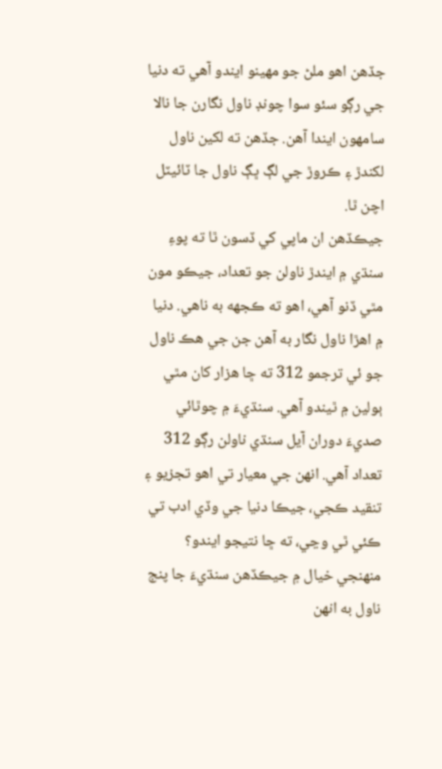جڏهن اهو ملڻ جو مھينو ايندو آهي ته دنيا جي رڳو سئو سوا چونڊ ناول نگارن جا نالا سامهون ايندا آهن. جڏهن ته لکين ناول لکندڙ ۽ ڪروڙ جي لڳ ڀڳ ناول جا ٽائيٽل اچن ٿا.
جيڪڏهن ان ماپي کي ڏسون ٿا ته پوءِ سنڌي ۾ ايندڙ ناولن جو تعداد، جيڪو مون مٿي ڏنو آهي، اهو ته ڪجهه به ناهي. دنيا ۾ اهڙا ناول نگار به آهن جن جي هڪ ناول جو ئي ترجمو 312 ته ڇا هزار کان مٿي ٻولين ۾ ٿيندو آهي. سنڌيءَ ۾ چوٿائي صديءَ دوران آيل سنڌي ناولن رڳو 312 تعداد آهي. انهن جي معيار تي اهو تجزيو ۽ تنقيد ڪجي، جيڪا دنيا جي وڏي ادب تي ڪئي ٿي وڃي، ته ڇا نتيجو ايندو؟ منھنجي خيال ۾ جيڪڏهن سنڌيءَ جا پنج ناول به انهن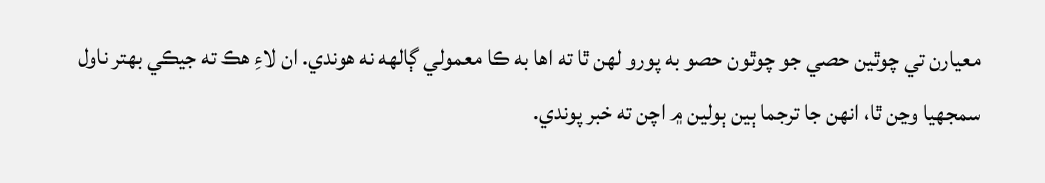معيارن تي چوٿين حصي جو چوٿون حصو به پورو لھن ٿا ته اها به ڪا معمولي ڳالهه نه هوندي. ان لاءِ هڪ ته جيڪي بھتر ناول سمجهيا وڃن ٿا، انهن جا ترجما ٻين ٻولين ۾ اچن ته خبر پوندي.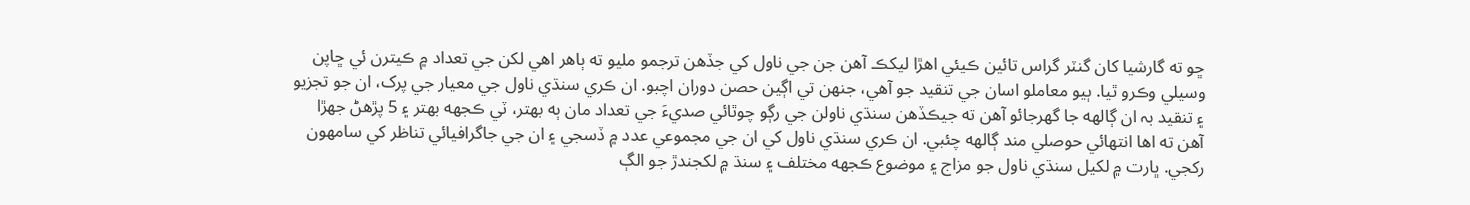ڇو ته گارشيا کان گنٽر گراس تائين ڪيئي اهڙا ليکڪ آهن جن جي ناول کي جڏهن ترجمو مليو ته ٻاهر اهي لکن جي تعداد ۾ ڪيترن ئي ڇاپن وسيلي وڪرو ٿيا. ٻيو معاملو اسان جي تنقيد جو آهي، جنھن تي اڳين حصن دوران اچبو. ان ڪري سنڌي ناول جي معيار جي پرک، ان جو تجزيو ۽ تنقيد بہ ان ڳالهه جا گهرجائو آهن ته جيڪڏهن سنڌي ناولن جي رڳو چوٿائي صديءَ جي تعداد مان ٻه بھتر، ٽي ڪجهه بھتر ۽ 5 پڙهڻ جھڙا آهن ته اها انتھائي حوصلي مند ڳالهه چئبي. ان ڪري سنڌي ناول کي ان جي مجموعي عدد ۾ ڏسجي ۽ ان جي جاگرافيائي تناظر کي سامهون رکجي. ڀارت ۾ لکيل سنڌي ناول جو مزاج ۽ موضوع ڪجهه مختلف ۽ سنڌ ۾ لکجندڙ جو الڳ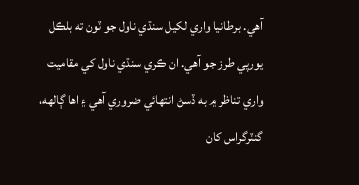آهي. برطانيا واري لکيل سنڌي ناول جو ٽون ته بلڪل يورپي طرز جو آهي. ان ڪري سنڌي ناول کي مقاميت واري تناظر ۾ به ڏسڻ انتھائي ضروري آهي ۽ اها ڳالهه، گنٽرگراس کان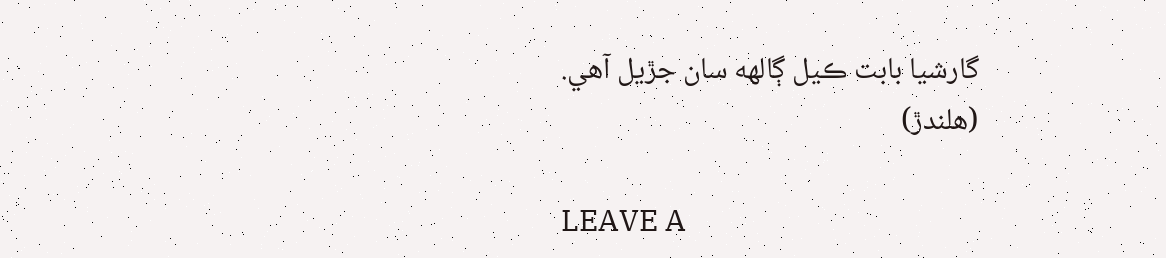گارشيا بابت ڪيل ڳالهه سان جڙيل آهي.
(هلندڙ)

LEAVE A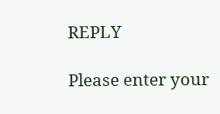REPLY

Please enter your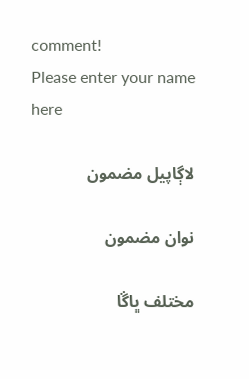comment!
Please enter your name here

لاڳاپيل مضمون

نوان مضمون

مختلف ڀاڱا